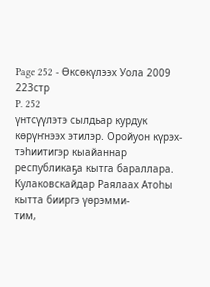Page 252 - Өксөкүлээх Уола 2009 223стр
P. 252
үнтсүүлэтэ сылдьар курдук көрүҥнээх этилэр. Оройуон күрэх-
тэһиитигэр кыайаннар республикаҕа кытга бараллара.
Кулаковскайдар Раялаах Атоһы кытта бииргэ үөрэмми-
тим,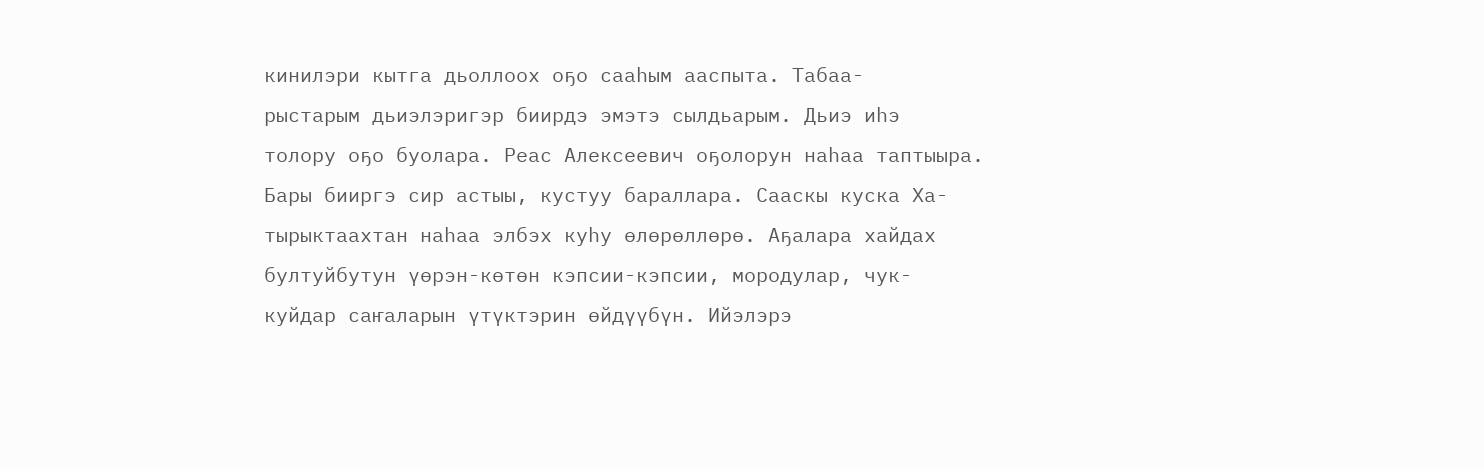кинилэри кытга дьоллоох оҕо сааһым ааспыта. Табаа-
рыстарым дьиэлэригэр биирдэ эмэтэ сылдьарым. Дьиэ иһэ
толору оҕо буолара. Реас Алексеевич оҕолорун наһаа таптыыра.
Бары бииргэ сир астыы, кустуу бараллара. Сааскы куска Ха-
тырыктаахтан наһаа элбэх куһу өлөрөллөрө. Аҕалара хайдах
бултуйбутун үөрэн-көтөн кэпсии-кэпсии, мородулар, чук-
куйдар саҥаларын үтүктэрин өйдүүбүн. Ийэлэрэ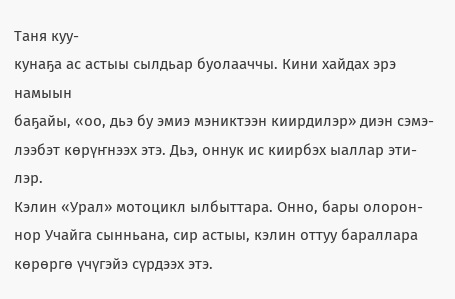Таня куу-
кунаҕа ас астыы сылдьар буолааччы. Кини хайдах эрэ намыын
баҕайы, «оо, дьэ бу эмиэ мэниктээн киирдилэр» диэн сэмэ-
лээбэт көрүҥнээх этэ. Дьэ, оннук ис киирбэх ыаллар эти-
лэр.
Кэлин «Урал» мотоцикл ылбыттара. Онно, бары олорон-
нор Учайга сынньана, сир астыы, кэлин оттуу бараллара
көрөргө үчүгэйэ сүрдээх этэ.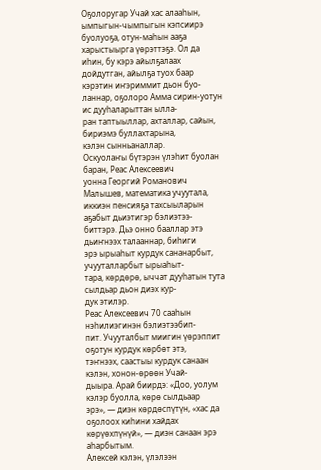Оҕолоругар Учай хас алааһын,
ымпыгын-чымпыгын кэпсиирэ буолуоҕа, отун-маһын ааҕа
харыстыырга үөрэттэҕэ. Ол да иһин, бу кэрэ айылҕалаах
дойдутган, айылҕа туох баар кэрэтин иҥэриммит дьон буо-
ланнар, оҕолоро Амма сирин-уотун ис дууһаларыттан ылла-
ран таптыыллар, ахталлар, сайын, бириэмэ буллахтарына,
кэлэн сынньаналлар.
Оскуолаҥы бүтэрэн үлэһит буолан баран, Реас Алексеевич
уонна Георгий Романович Малышев, математика учуутала,
иккиэн пенсияҕа тахсыыларын аҕабыт дьиэтигэр бэлиэтээ-
биттэрэ. Дьэ онно бааллар этэ дьиҥнээх талааннар, биһиги
эрэ ырыаһыт курдук сананарбыт, учууталларбыт ырыаһыт-
тара, көрдөрө, ыччат дууһатын тута сылдьар дьон диэх кур-
дук этилэр.
Реас Алексеевич 70 сааһын нэһилиэгинэн бэлиэтээбип-
пит. Учууталбыт миигин үөрэппит оҕотун курдук көрбөт этэ,
тэҥнээх, саастыы курдук санаан кэлэн, хонон-өрөөн Учай-
дыыра. Арай биирдэ: «Доо, уолум кэлэр буолла, көрө сылдьаар
эрэ», — диэн көрдөспүтүн, «хас да оҕолоох киһини хайдах
көрүөхпүнүй», — диэн санаан эрэ аһарбытым.
Алексей кэлэн, үлэлээн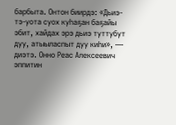барбыта. Онтон биирдэ: «Дьиэ-
тэ-уота суох куһаҕан баҕайы эбит, хайдах эрэ дьиэ туттубут
дуу, атыыласпыт дуу киһи», — диэтэ. Онно Реас Алексеевич
эппитин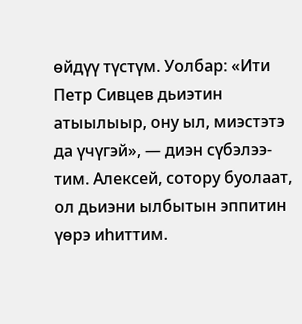өйдүү түстүм. Уолбар: «Ити Петр Сивцев дьиэтин
атыылыыр, ону ыл, миэстэтэ да үчүгэй», — диэн сүбэлээ-
тим. Алексей, сотору буолаат, ол дьиэни ылбытын эппитин
үөрэ иһиттим.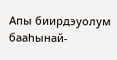Апы биирдэуолум бааһынай-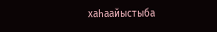хаһаайыстыба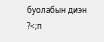буолабын диэн
?<;п